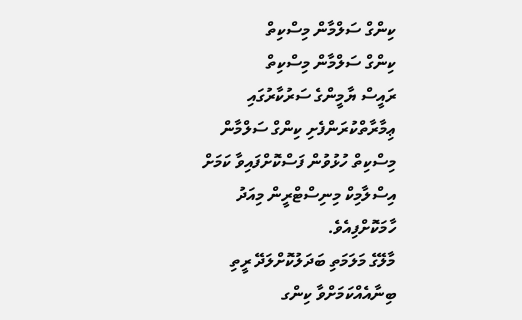ކިންގް ސަލްމާން މިސްކިތް
ކިންގް ސަލްމާން މިސްކިތް
ރައީސް ޔާމީންގެ ސަރުކާރުގައި ޢިމާރާތްކުރަންފެށި ކިންގް ސަލްމާން މިސްކިތް ހުޅުވުން ފަސްކޮށްފައިވާ ކަމަށް އިސްލާމިކް މިނިސްޓްރީން މިއަދު ހާމަކޮށްފިއެވެ.
މާލޭގެ މަލަމަތި ބަދަލުކޮށްލަދޭ ރީތި ބިނާއެއްކަމަށްވާ ކިންގ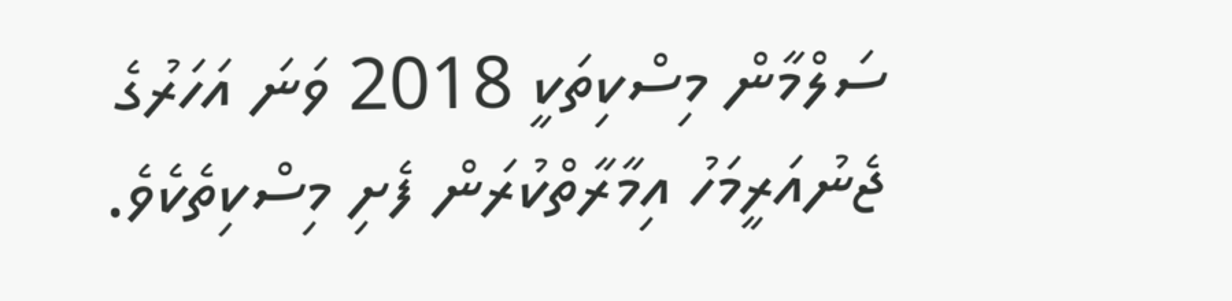ސަލްމާން މިސްކިތަކީ 2018 ވަނަ އަހަރުގެ ޖެނުއަރީމަހު އިމާރާތްކުރަން ފެށި މިސްކިތެކެވެ.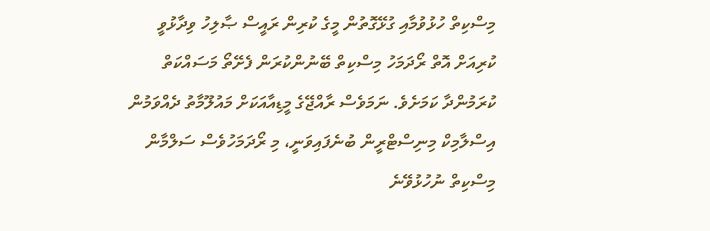މިސްކިތް ހުޅުވުމާއި ގުޅޭގޮތުން މީގެ ކުރިން ރައީސް ޞާލިހު ވިދާޅުވީ ކުރިއަށް އޮތް ރޯދަމަހު މިސްކިތް ބޭނުންކުރަން ފެށޭތޯ މަސައްކަތް ކުރަމުންދާ ކަމަށެވެ. ނަމަވެސް ރާއްޖޭގެ މީޑިއާއަކަށް މައުލޫމާތު ދެއްވަމުން އިސްލާމިކް މިނިސްޓްރީން ބުނެފައިވަނީ، މި ރޯދަމަހުވެސް ސަލްމާން މިސްކިތް ނުހުޅުވޭނެ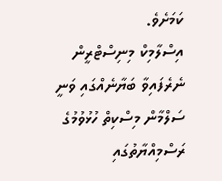ކަމަށެވެ.
އިސްލާމިކް މިނިސްޓްރީން ނެރެފައިވާ ބަޔާނެއްގައި ވަނީ ސަލްމާން މިސްކިތް ހުޅުވުމުގެ ރަސްމިއްޔާތުގައި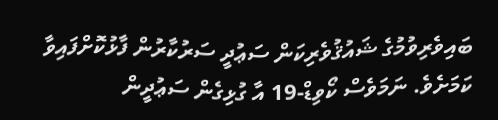ބައިވެރިވުމުގެ ޝައުޤުވެރިކަން ސަޢުދީ ސަރުކާރުން ފާޅުކޮށްފައިވާ ކަމަށެވެ. ނަމަވެސް ކޯވިޑް-19 އާ ގުޅިގެން ސަޢުދީން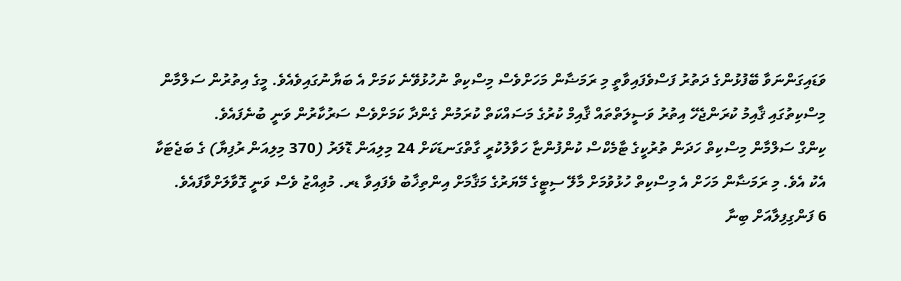ވަޑައިގަންނަވާ ބޭފުޅުންގެ ދަތުރު ފަސްވެފައިވާތީ މި ރަމަޟާން މަހަށްވެސް މިސްކިތް ނުހުޅުވޭނެ ކަމަށް އެ ބަޔާނުގައިވެއެވެ. މީގެ އިތުރުން ސަލްމާން މިސްކިތުގައި ޤާއިމު ކުރަންޖެހޭ އިތުރު ވަސީލަތްތައް ޤާއިމް ކުރުގެ މަސައްކަތް ކުރަމުން ގެންދާ ކަމަށްވެސް ސަރުކާރުން ވަނީ ބުނެފައެވެ.
ކިންގް ސަލްމާން މިސްކިތް ހަދަން ތުރުކީގެ ޓާމެކްސް ކުންފުންޏާ ހަވާލުކުރީ ގާތްގަނޑަކަށް 24 މިލިއަން ޑޮލަރު (370 މިލިއަން ރުފިޔާ) ގެ ބަޖެޓަކާ އެކު އެވެ. މި ރަމަޟާން މަހަށް އެ މިސްކިތް ހުޅުވުމަށް މާލޭ ސިޓީގެ މޭޔަރުގެ މަޤާމަށް އިންތިޚާބު ވެފައިވާ ޑރ. މުޢިއްޒު ވެސް ވަނީ ގޮވާލަށްވާފައެވެ.
6 ފަންގިފިލާއަށް ބިނާ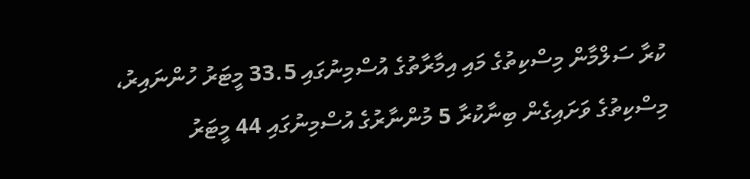ކުރާ ސަލްމާން މިސްކިތުގެ މައި އިމާރާތުގެ އުސްމިނުގައި 33.5 މީޓަރު ހުންނައިރު، މިސްކިތުގެ ވަށައިގެން ބިނާކުރާ 5 މުންނާރުގެ އުސްމިނުގައި 44 މީޓަރު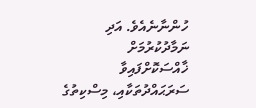ހުންނާނެއެވެ. އަދި ނަމާދުކުރުމަށް ޚާއްސަކޮށްފައިވާ ސަރަޙައްދުތަކާއި، މިސްކިތުގެ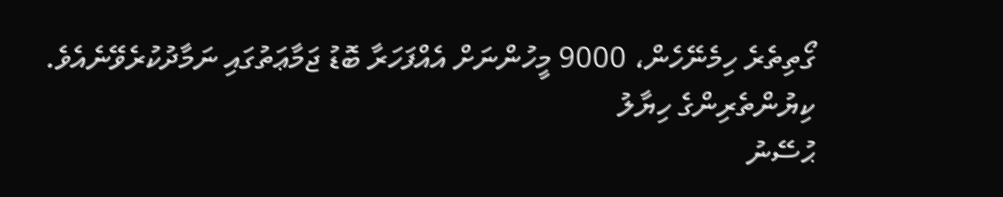ގޯތިތެރެ ހިމެނޭހެން، 9000 މީހުންނަށް އެއްފަހަރާ ބޮޑު ޖަމާޢަތުގައި ނަމާދުކުރެވޭނެއެވެ.
ކިޔުންތެރިންގެ ހިޔާލު
ޙުސޭނު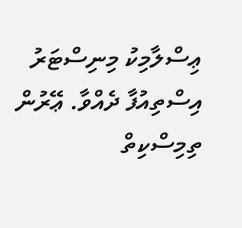ޢިސްލާމިކު މިނިސްޓަރު އިސްތިއުފާ ދެއްވާ. ޢޭރުން ތިމިސްކިތް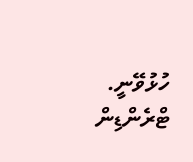ހުޅުވޭނީ.
ޓްރެންޑިން